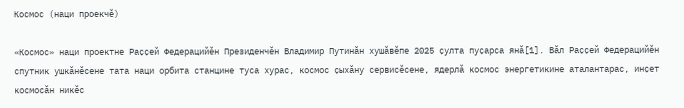Космос (наци проекчӗ)

«Космос» наци проектне Раҫҫей Федерацийӗн Президенчӗн Владимир Путинӑн хушӑвӗпе 2025 ҫулта пуҫарса янӑ[1]. Вӑл Раҫҫей Федерацийӗн спутник ушкӑнӗсене тата наци орбита станцине туса хурас, космос ҫыхӑну сервисӗсене, ядерлӑ космос энергетикине аталантарас, инҫет космосӑн никӗс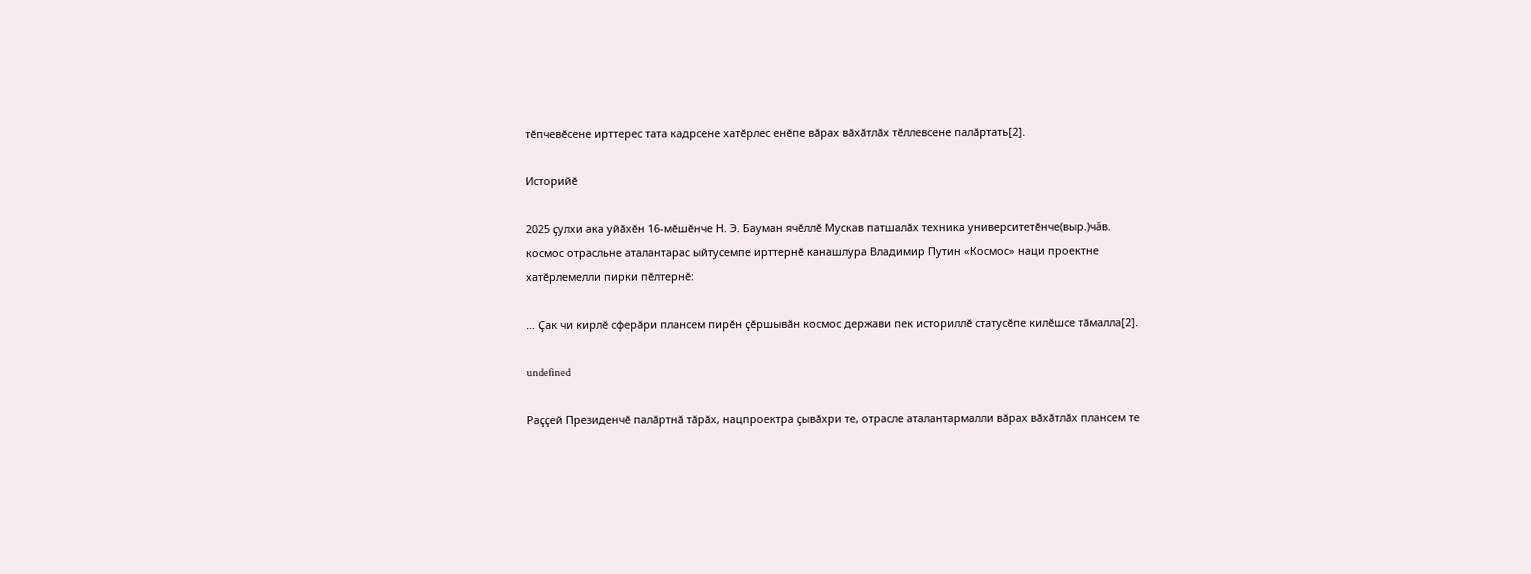тӗпчевӗсене ирттерес тата кадрсене хатӗрлес енӗпе вӑрах вӑхӑтлӑх тӗллевсене палӑртать[2].

Историйӗ

2025 ҫулхи ака уйӑхӗн 16-мӗшӗнче Н. Э. Бауман ячӗллӗ Мускав патшалӑх техника университетӗнче(выр.)чăв. космос отрасльне аталантарас ыйтусемпе ирттернӗ канашлура Владимир Путин «Космос» наци проектне хатӗрлемелли пирки пӗлтернӗ:

… Ҫак чи кирлӗ сферӑри плансем пирӗн ҫӗршывӑн космос держави пек историллӗ статусӗпе килӗшсе тӑмалла[2].

undefined

Раҫҫей Президенчӗ палӑртнӑ тӑрӑх, нацпроектра ҫывӑхри те, отрасле аталантармалли вӑрах вӑхӑтлӑх плансем те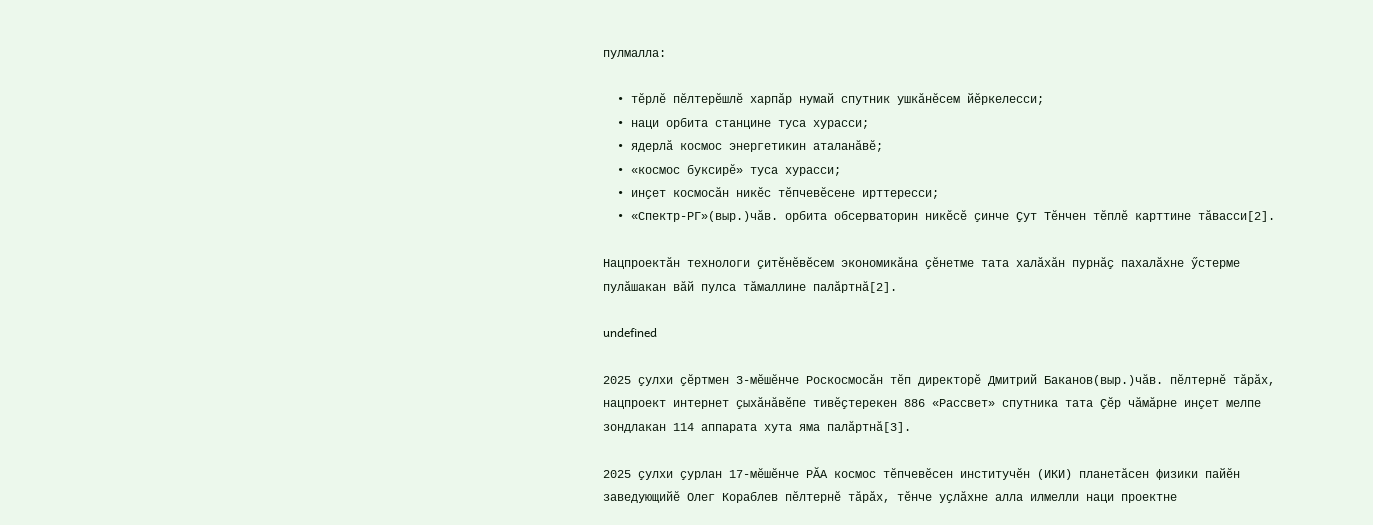пулмалла:

  • тӗрлӗ пӗлтерӗшлӗ харпӑр нумай спутник ушкӑнӗсем йӗркелесси;
  • наци орбита станцине туса хурасси;
  • ядерлӑ космос энергетикин аталанӑвӗ;
  • «космос буксирӗ» туса хурасси;
  • инҫет космосӑн никӗс тӗпчевӗсене ирттересси;
  • «Спектр-РГ»(выр.)чăв. орбита обсерваторин никӗсӗ ҫинче Ҫут Тӗнчен тӗплӗ карттине тӑвасси[2].

Нацпроектӑн технологи ҫитӗнӗвӗсем экономикӑна ҫӗнетме тата халӑхӑн пурнӑҫ пахалӑхне ӳстерме пулӑшакан вӑй пулса тӑмаллине палӑртнӑ[2].

undefined

2025 ҫулхи ҫӗртмен 3-мӗшӗнче Роскосмосӑн тӗп директорӗ Дмитрий Баканов(выр.)чăв. пӗлтернӗ тӑрӑх, нацпроект интернет ҫыхӑнӑвӗпе тивӗҫтерекен 886 «Рассвет» спутника тата Ҫӗр чӑмӑрне инҫет мелпе зондлакан 114 аппарата хута яма палӑртнӑ[3].

2025 ҫулхи ҫурлан 17-мӗшӗнче РӐА космос тӗпчевӗсен институчӗн (ИКИ) планетӑсен физики пайӗн заведующийӗ Олег Кораблев пӗлтернӗ тӑрӑх, тӗнче уҫлӑхне алла илмелли наци проектне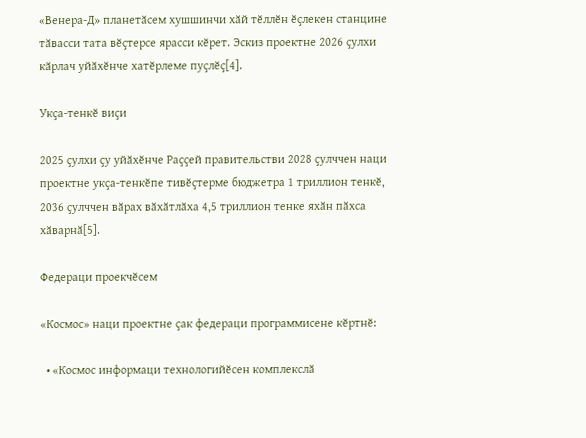«Венера-Д» планетӑсем хушшинчи хӑй тӗллӗн ӗҫлекен станцине тӑвасси тата вӗҫтерсе ярасси кӗрет. Эскиз проектне 2026 ҫулхи кӑрлач уйӑхӗнче хатӗрлеме пуҫлӗҫ[4].

Укҫа-тенкӗ виҫи

2025 ҫулхи ҫу уйӑхӗнче Раҫҫей правительстви 2028 ҫулччен наци проектне укҫа-тенкӗпе тивӗҫтерме бюджетра 1 триллион тенкӗ, 2036 ҫулччен вӑрах вӑхӑтлӑха 4,5 триллион тенке яхӑн пӑхса хӑварнӑ[5].

Федераци проекчӗсем

«Космос» наци проектне ҫак федераци программисене кӗртнӗ:

  • «Космос информаци технологийӗсен комплекслӑ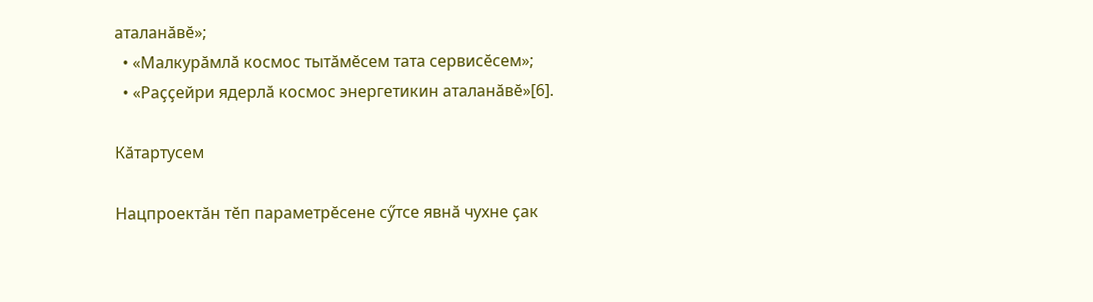аталанӑвӗ»;
  • «Малкурӑмлӑ космос тытӑмӗсем тата сервисӗсем»;
  • «Раҫҫейри ядерлӑ космос энергетикин аталанӑвӗ»[6].

Кӑтартусем

Нацпроектӑн тӗп параметрӗсене сӳтсе явнӑ чухне ҫак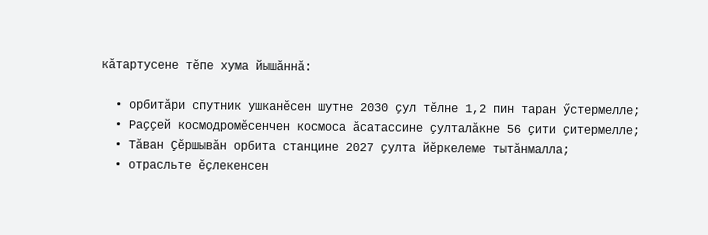кӑтартусене тӗпе хума йышӑннӑ:

  • орбитӑри спутник ушканӗсен шутне 2030 ҫул тӗлне 1,2 пин таран ӳстермелле;
  • Раҫҫей космодромӗсенчен космоса ӑсатассине ҫулталӑкне 56 ҫити ҫитермелле;
  • Тӑван Ҫӗршывӑн орбита станцине 2027 ҫулта йӗркелеме тытӑнмалла;
  • отрасльте ӗҫлекенсен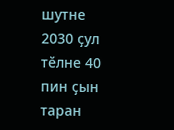шутне 2030 ҫул тӗлне 40 пин ҫын таран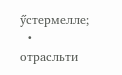ӳстермелле;
  • отрасльти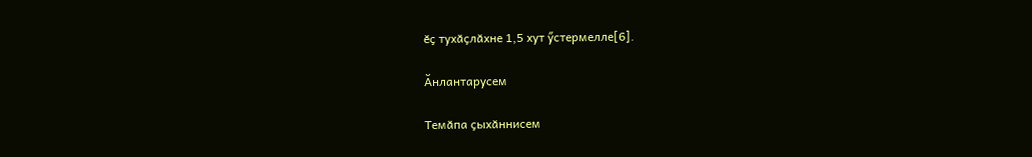ӗҫ тухӑҫлӑхне 1,5 хут ӳстермелле[6].

Ӑнлантарусем

Темӑпа ҫыхӑннисем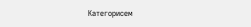Категорисем